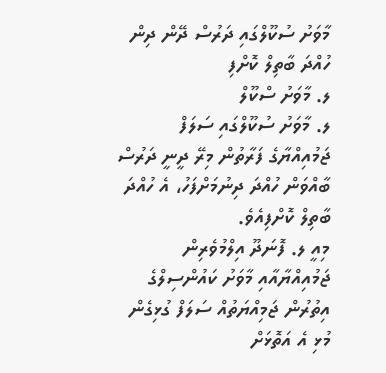މާވަށު ސުކޫލްގައި ދަރުސް ދޭން ދިން ހުއްދަ ބާތިލް ކޮށްފި
ލ. މާވަށު ސްކޫލް
ލ. މާވަށު ސުކޫލްގައި ސަލަފް ޖަމުއިއްޔާގެ ފަރާތުން މިރޭ ދީނީ ދަރުސް ބާއްވަން ހުއްދަ ދިނުމަށްފަހު، އެ ހުއްދަ ބާތިލް ކޮށްފިއެވެ.
މިއީ ލ. ފޮނަދޫ އިލްމުވެރިން ޖަމުއިއްޔާއާއި މާވަށު ކައުންސިލްގެ އިތުރުން ޖަމިއްޔަތުއް ސަލަފް ގުޅިގެން މުޅި އެ އަތޮޅަށް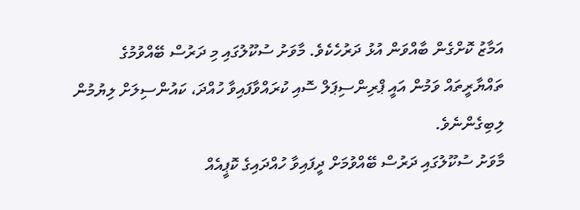އަމާޒު ކޮށްގެން ބާއްވަން އުޅު ދަރުހެކެވެ. މާވަށު ސުކޫލުގައި މި ދަރުސް ބޭއްވުމުގެ ތައްޔާރީތައް ވަމުން އައީ ޕްރިންސިޕަލް ސޮއި ކުރައްވާފައިވާ ހުއްދަ، ކައުންސިލަށް ލިޔުމުން ލިބިގެންނެވެ.
މާވަށު ސުކޫލުގައި ދަރުސް ބޭއްވުމަށް ދީފައިވާ ހުއްދައިގެ ކޮޕީއެއް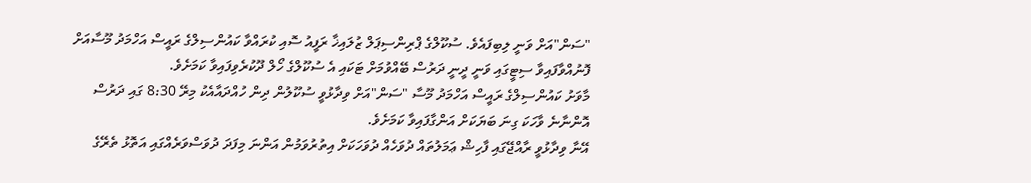"ސަން"އަށް ވަނީ ލިބިފައެވެ. ސުކޫލްގެ ޕްރިންސިޕަލް ޒުލައިޚާ ރަފީއު ސޮއި ކުރައްވާ ކައުންސިލްގެ ރައީސް އަހްމަދު މޫސާއަށް ފޮނުއްވާފައިވާ ސިޓީގައި ވަނީ ދީނީ ދަރުސް ބޭއްވުމަށް ޓަކައި އެ ސުކޫލްގެ ހޯލް ދޫކުރެވިފައިވާ ކަމަށެވެ.
މާވަށު ކައުންސިލްގެ ރައީސް އަހްމަދު މޫސާ "ސަން"އަށް ވިދާޅުވީ ސުކޫލުން ދިން ހުއްދައާއެކު މިރޭ 8:30 ގައި ދަރުސް އޮންނާނެ ވާހަކަ ގިނަ ބަޔަކަށް އަންގާފައިވާ ކަމަށެވެ.
އޭނާ ވިދާޅުވީ ރާއްޖޭގައި ފާހިޝް ޢަމަލުތައް ދުވަހެއް ދުވަހަކަށް އިތުރުވަމުން އަންނަ މިފަދަ ދުވަސްވަރެއްގައި އަތޮޅު ތެރޭގެ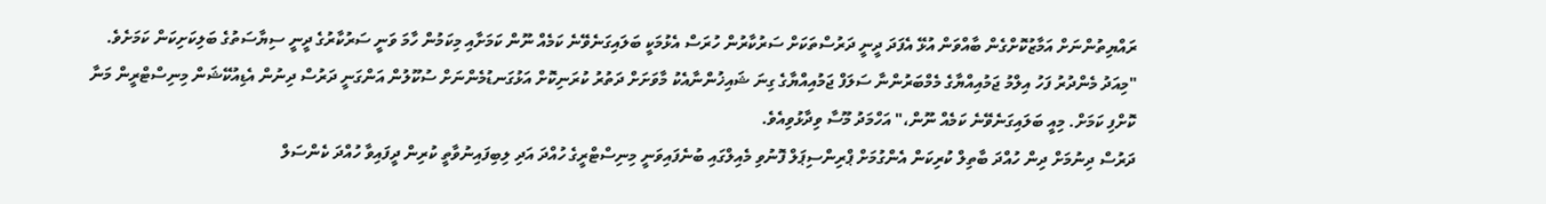ރައްޔިތުންނަށް އަމާޒުކޮށްގެން ބާއްވަން އުޅޭ އެފަދަ ދީނީ ދަރުސްތަކަށް ސަރުކާރުން ހުރަސް އެޅުމަކީ ބަލައިގަނެވޭނެ ކަމެއް ނޫން ކަމަށާއި މިކަމުން ހާމަ ވަނީ ސަރުކާރުގެ ދީނީ ސިޔާސަތުގެ ބަލިކަށިކަން ކަމަށެވެ.
"މިއަދު މެންދުރު ފަހު އިލްމު ޖަމުއިއްޔާގެ މެމްބަރުންނާ ސަލަފް ޖަމުއިއްޔާގެ ގިނަ ޝައިޚުންނާއެކު މާވަށަށް ދަތުރު ކުރަނިކޮށް އަޅުގަނޑުމެންނަށް ސުކޫލުން އަންގަނީ ދަރުސް ދިނުން އެޑިއުކޭޝަން މިނިސްޓްރީން މަނާ ކޮށްފި ކަމަށް. މިއީ ބަލައިގަނެވޭނެ ކަމެއް ނޫން،" އަހްމަދު މޫސާ ވިދާޅުވިއެވެ.
ދަރުސް ދިނުމަށް ދިން ހުއްދަ ބާތިލް ކުރިކަން އެންގުމަށް ޕްރިންސިޕަލް ފޮނުވި މެއިލްގައި ބުނެފައިވަނީ މިނިސްޓްރީގެ ހުއްދަ އަދި ލިބިފައިނުވާތީ ކުރިން ދީފައިވާ ހުއްދަ ކެންސަލް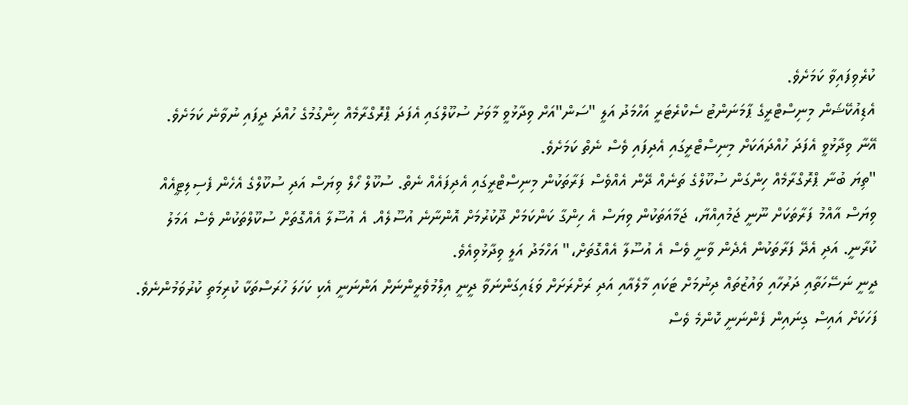ކުރެވިފައިވާ ކަމަށެވެ.
އެޑިއުކޭޝަން މިނިސްޓްރީގެ ޕާމަނަންޓު ސެކްރެޓަރީ އަހްމަދު އަލީ "ސަން"އަށް ވިދާޅުވީ މާވަށު ސުކޫލްގައި އެފަދަ ޕްރޮގްރާމެއް ހިންގުމުގެ ހުއްދަ ދީފައި ނުވާނެ ކަމަށެވެ.
އޭނާ ވިދާޅުވީ އެފަދަ ހުއްދައަކަށް މިނިސްޓްރީގައި އެދިފައި ވެސް ނެތް ކަމަށެވެ.
"ތިޔަ ބުނާ ޕްރޮގްރާމެއް ހިންގަން ސުކޫލްގެ ތަނެއް ދޭން އެއްވެސް ފަރާތަކުން މިނިސްޓްރީގައި އެދިފައެއް ނެތް. ސުކޫލް ހޯލް ވިޔަސް އަދި ސުކޫލްގެ އެހެން ފެސިލިޓީއެއް ވިޔަސް އާއްމު ފަރާތަކަށް ނޫނީ ޖަމުއިއްޔާ، ޖަމާއަތަކުން ވިޔަސް އެ ހިންގާ ކަންކަމަށް ދޫކުރުމަށް އޮންނާނެ އުސޫލެއް. އެ އުސޫލާ އެއްގޮތަށް ސުކޫލްތަކުން ވެސް އަމަލު ކުރާނީ. އަދި އެދޭ ފަރާތަކުން އެދެން ވާނީ ވެސް އެ އުސޫލާ އެއްގޮތަށް،" އަހްމަދު އަލީ ވިދާޅުވިއެވެ.
ދީނީ ނަސޭހަތާއި ދަރުހާއި ވައުޒުތައް ދިނުމަށް ޓަކައި މާލެއާއި އަދި ރަށްރަށަށް ވަޑައިގަންނަވާ ދީނީ އިލްމުވެރީންނަށް އަންނަނީ އެކި ކަހަލަ ހުރަސްތަކާ ކުރިމަތި ކުރުވަމުންނެވެ. ފަހަކަށް އައިސް ގިނައިން ފެންނަނީ ކޮންމެ ވެސް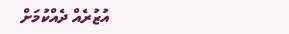އުޒުރެއް ދެއްކުމަށް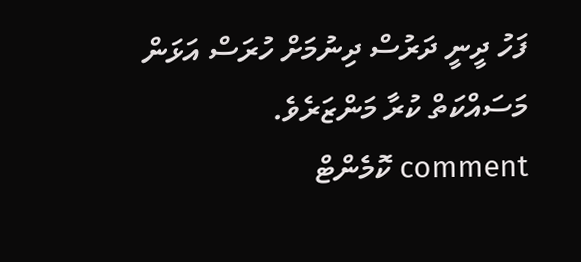ފަހު ދީނީ ދަރުސް ދިނުމަށް ހުރަސް އަޅަން މަސައްކަތް ކުރާ މަންޒަރެވެ.
comment ކޮމެންޓް